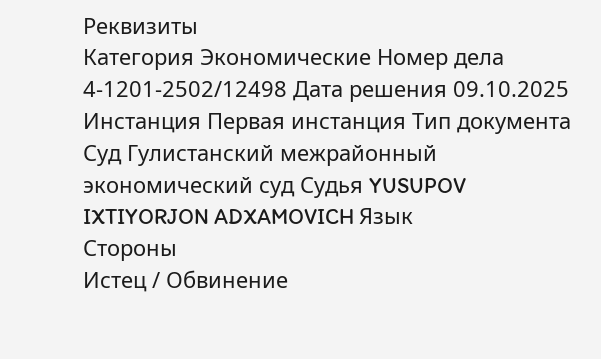Реквизиты
Категория Экономические Номер дела 4-1201-2502/12498 Дата решения 09.10.2025 Инстанция Первая инстанция Тип документа Суд Гулистанский межрайонный экономический суд Судья YUSUPOV IXTIYORJON ADXAMOVICH Язык
Стороны
Истец / Обвинение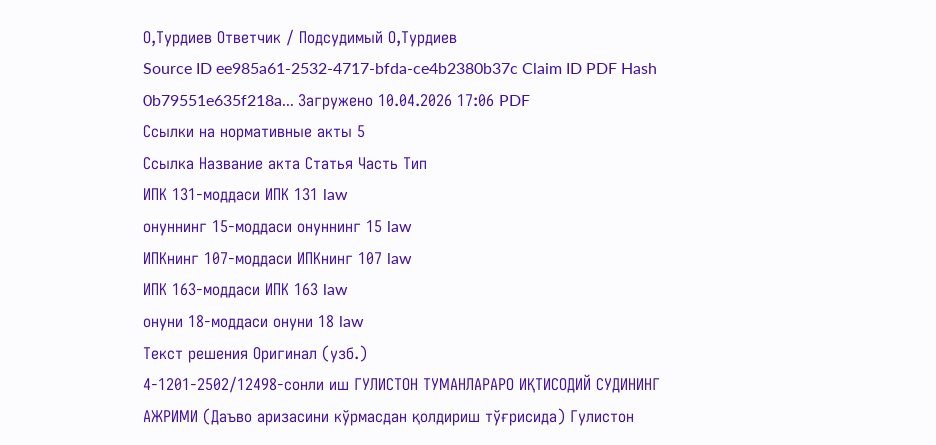О,Турдиев Ответчик / Подсудимый О,Турдиев
Source ID ee985a61-2532-4717-bfda-ce4b2380b37c Claim ID PDF Hash 0b79551e635f218a... Загружено 10.04.2026 17:06 PDF
Ссылки на нормативные акты 5
Ссылка Название акта Статья Часть Тип
ИПК 131-моддаси ИПК 131 law
онуннинг 15-моддаси онуннинг 15 law
ИПКнинг 107-моддаси ИПКнинг 107 law
ИПК 163-моддаси ИПК 163 law
онуни 18-моддаси онуни 18 law
Текст решения Оригинал (узб.)
4-1201-2502/12498-сонли иш ГУЛИСТОН ТУМАНЛАРАРО ИҚТИСОДИЙ СУДИНИНГ АЖРИМИ (Даъво аризасини кўрмасдан қолдириш тўғрисида) Гулистон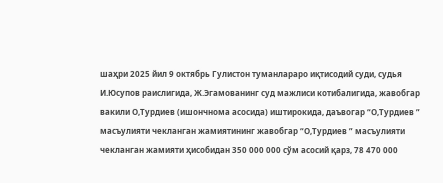шаҳри 2025 йил 9 октябрь Гулистон туманлараро иқтисодий суди, судья И.Юсупов раислигида, Ж.Эгамованинг суд мажлиси котибалигида, жавобгар вакили О,Турдиев (ишончнома асосида) иштирокида, даъвогар “О,Турдиев ” масъулияти чекланган жамиятининг жавобгар “О,Турдиев ” масъулияти чекланган жамияти ҳисобидан 350 000 000 сўм асосий қарз, 78 470 000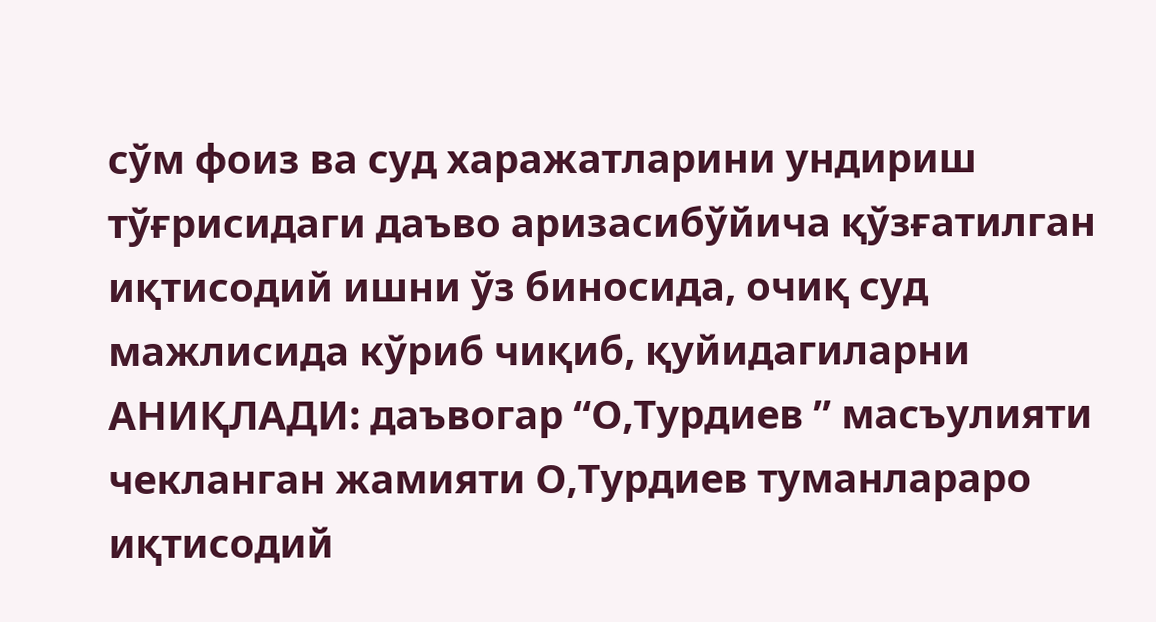сўм фоиз ва суд харажатларини ундириш тўғрисидаги даъво аризасибўйича қўзғатилган иқтисодий ишни ўз биносида, очиқ суд мажлисида кўриб чиқиб, қуйидагиларни АНИҚЛАДИ: даъвогар “О,Турдиев ” масъулияти чекланган жамияти О,Турдиев туманлараро иқтисодий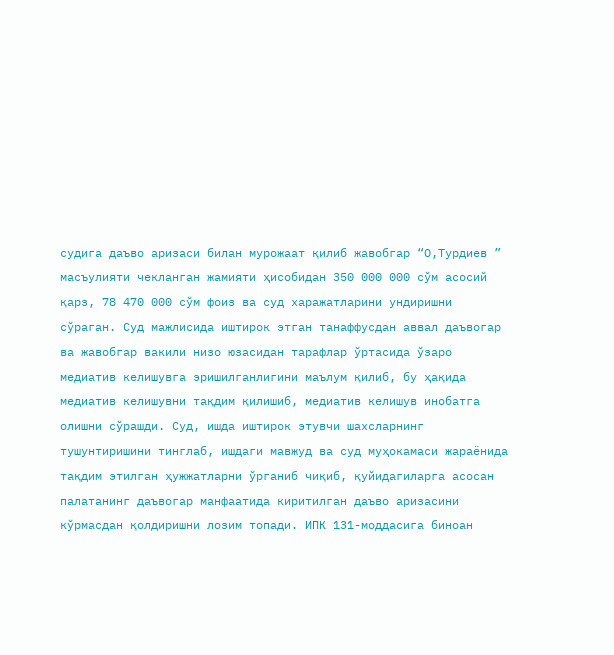судига даъво аризаси билан мурожаат қилиб жавобгар “О,Турдиев ” масъулияти чекланган жамияти ҳисобидан 350 000 000 сўм асосий қарз, 78 470 000 сўм фоиз ва суд харажатларини ундиришни сўраган. Суд мажлисида иштирок этган танаффусдан аввал даъвогар ва жавобгар вакили низо юзасидан тарафлар ўртасида ўзаро медиатив келишувга эришилганлигини маълум қилиб, бу ҳақида медиатив келишувни тақдим қилишиб, медиатив келишув инобатга олишни сўрашди. Суд, ишда иштирок этувчи шахсларнинг тушунтиришини тинглаб, ишдаги мавжуд ва суд муҳокамаси жараёнида тақдим этилган ҳужжатларни ўрганиб чиқиб, қуйидагиларга асосан палатанинг даъвогар манфаатида киритилган даъво аризасини кўрмасдан қолдиришни лозим топади. ИПК 131-моддасига биноан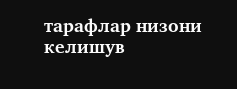тарафлар низони келишув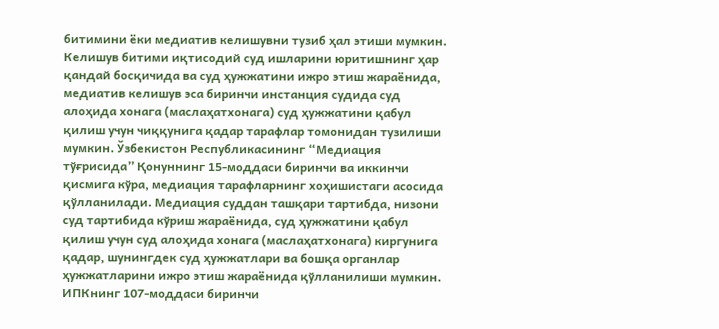битимини ёки медиатив келишувни тузиб ҳал этиши мумкин. Келишув битими иқтисодий суд ишларини юритишнинг ҳар қандай босқичида ва суд ҳужжатини ижро этиш жараёнида, медиатив келишув эса биринчи инстанция судида суд алоҳида хонага (маслаҳатхонага) суд ҳужжатини қабул қилиш учун чиққунига қадар тарафлар томонидан тузилиши мумкин. Ўзбекистон Республикасининг “Медиация тўғрисида” Қонуннинг 15-моддаси биринчи ва иккинчи қисмига кўра, медиация тарафларнинг хоҳишистаги асосида қўлланилади. Медиация суддан ташқари тартибда, низони суд тартибида кўриш жараёнида, суд ҳужжатини қабул қилиш учун суд алоҳида хонага (маслаҳатхонага) киргунига қадар, шунингдек суд ҳужжатлари ва бошқа органлар ҳужжатларини ижро этиш жараёнида қўлланилиши мумкин. ИПКнинг 107-моддаси биринчи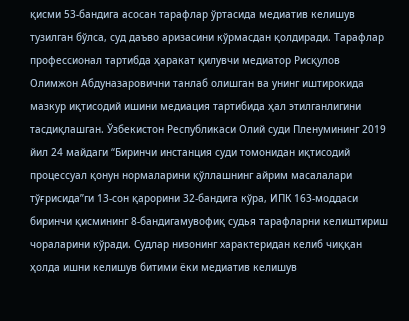қисми 53-бандига асосан тарафлар ўртасида медиатив келишув тузилган бўлса, суд даъво аризасини кўрмасдан қолдиради. Тарафлар профессионал тартибда ҳаракат қилувчи медиатор Рисқулов Олимжон Абдуназаровични танлаб олишган ва унинг иштирокида мазкур иқтисодий ишини медиация тартибида ҳал этилганлигини тасдиқлашган. Ўзбекистон Республикаси Олий суди Пленумининг 2019 йил 24 майдаги “Биринчи инстанция суди томонидан иқтисодий процессуал қонун нормаларини қўллашнинг айрим масалалари тўғрисида”ги 13-сон қарорини 32-бандига кўра, ИПК 163-моддаси биринчи қисмининг 8-бандигамувофиқ судья тарафларни келиштириш чораларини кўради. Судлар низонинг характеридан келиб чиққан ҳолда ишни келишув битими ёки медиатив келишув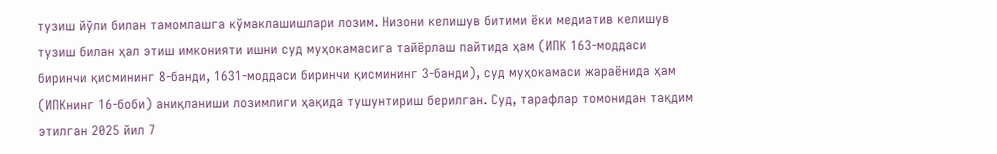тузиш йўли билан тамомлашга кўмаклашишлари лозим. Низони келишув битими ёки медиатив келишув тузиш билан ҳал этиш имконияти ишни суд муҳокамасига тайёрлаш пайтида ҳам (ИПК 163-моддаси биринчи қисмининг 8-банди, 1631-моддаси биринчи қисмининг 3-банди), суд муҳокамаси жараёнида ҳам (ИПКнинг 16-боби) аниқланиши лозимлиги ҳақида тушунтириш берилган. Суд, тарафлар томонидан тақдим этилган 2025 йил 7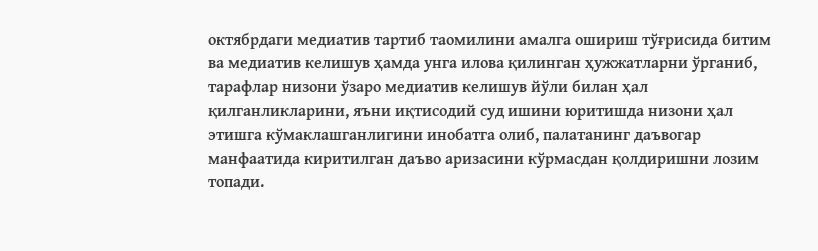октябрдаги медиатив тартиб таомилини амалга ошириш тўғрисида битим ва медиатив келишув ҳамда унга илова қилинган ҳужжатларни ўрганиб, тарафлар низони ўзаро медиатив келишув йўли билан ҳал қилганликларини, яъни иқтисодий суд ишини юритишда низони ҳал этишга кўмаклашганлигини инобатга олиб, палатанинг даъвогар манфаатида киритилган даъво аризасини кўрмасдан қолдиришни лозим топади.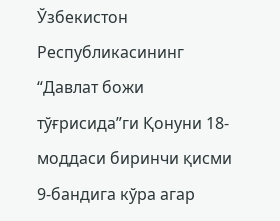Ўзбекистон Республикасининг “Давлат божи тўғрисида”ги Қонуни 18-моддаси биринчи қисми 9-бандига кўра агар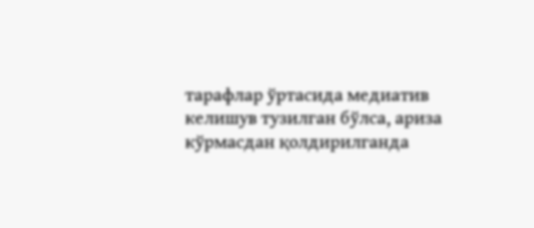тарафлар ўртасида медиатив келишув тузилган бўлса, ариза кўрмасдан қолдирилганда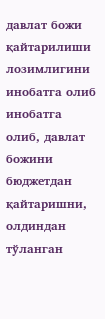давлат божи қайтарилиши лозимлигини инобатга олиб инобатга олиб, давлат божини бюджетдан қайтаришни, олдиндан тўланган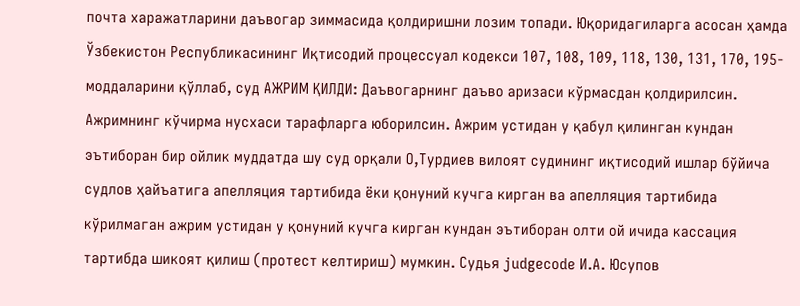почта харажатларини даъвогар зиммасида қолдиришни лозим топади. Юқоридагиларга асосан ҳамда Ўзбекистон Республикасининг Иқтисодий процессуал кодекси 107, 108, 109, 118, 130, 131, 170, 195-моддаларини қўллаб, суд АЖРИМ ҚИЛДИ: Даъвогарнинг даъво аризаси кўрмасдан қолдирилсин. Ажримнинг кўчирма нусхаси тарафларга юборилсин. Ажрим устидан у қабул қилинган кундан эътиборан бир ойлик муддатда шу суд орқали О,Турдиев вилоят судининг иқтисодий ишлар бўйича судлов ҳайъатига апелляция тартибида ёки қонуний кучга кирган ва апелляция тартибида кўрилмаган ажрим устидан у қонуний кучга кирган кундан эътиборан олти ой ичида кассация тартибда шикоят қилиш (протест келтириш) мумкин. Судья judgecode И.А. Юсупов